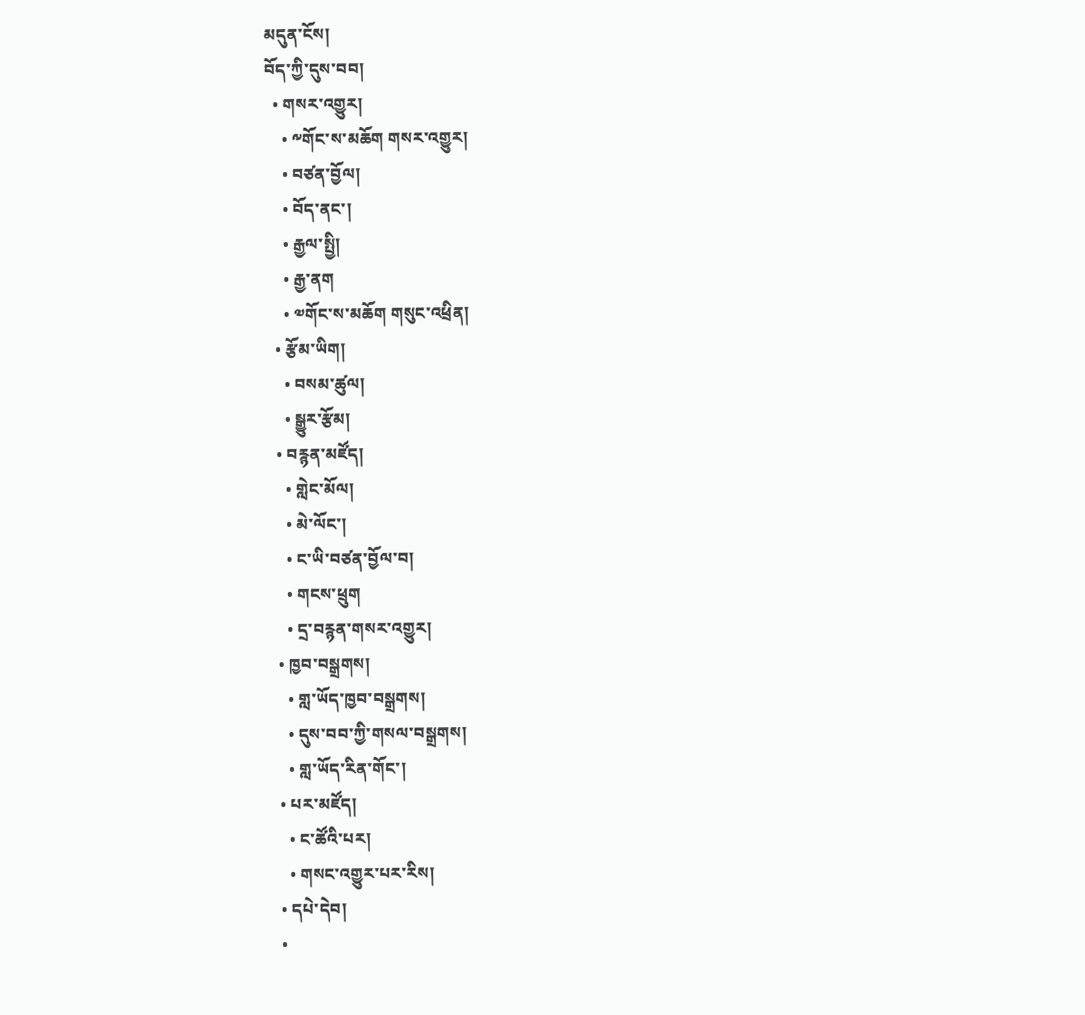མདུན་ངོས།
བོད་ཀྱི་དུས་བབ།
  • གསར་འགྱུར།
    • ༸གོང་ས་མཆོག གསར་འགྱུར།
    • བཙན་བྱོལ།
    • བོད་ནང་།
    • རྒྱལ་སྤྱི།
    • རྒྱ་ནག
    • ༧གོང་ས་མཆོག གསུང་འཕྲིན།
  • རྩོམ་ཡིག།
    • བསམ་ཚུལ།
    • སྒྱུར་རྩོམ།
  • བརྙན་མཛོད།
    • གླེང་མོལ།
    • མེ་ལོང་།
    • ང་ཡི་བཙན་བྱོལ་བ།
    • གངས་ཕྲུག
    • དྲ་བརྙན་གསར་འགྱུར།
  • ཁྱབ་བསྒྲགས།
    • གླ་ཡོད་ཁྱབ་བསྒྲགས།
    • དུས་བབ་ཀྱི་གསལ་བསྒྲགས།
    • གླ་ཡོད་རིན་གོང་།
  • པར་མཛོད།
    • ང་ཚོའི་པར།
    • གསང་འགྱུར་པར་རིས།
  • དཔེ་དེབ།
  •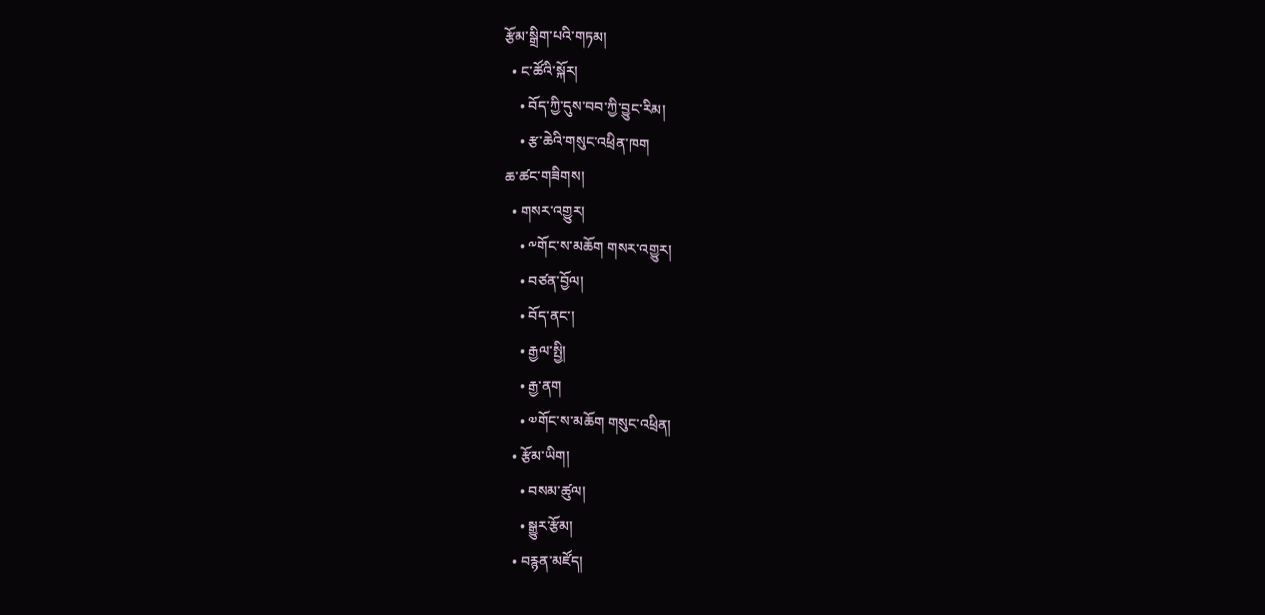རྩོམ་སྒྲིག་པའི་གཏམ།
  • ང་ཚོའི་སྐོར།
    • བོད་ཀྱི་དུས་བབ་ཀྱི་བྱུང་རིམ།
    • རྩ་ཆེའི་གསུང་འཕྲིན་ཁག
ཆ་ཚང་གཟིགས།
  • གསར་འགྱུར།
    • ༸གོང་ས་མཆོག གསར་འགྱུར།
    • བཙན་བྱོལ།
    • བོད་ནང་།
    • རྒྱལ་སྤྱི།
    • རྒྱ་ནག
    • ༧གོང་ས་མཆོག གསུང་འཕྲིན།
  • རྩོམ་ཡིག།
    • བསམ་ཚུལ།
    • སྒྱུར་རྩོམ།
  • བརྙན་མཛོད།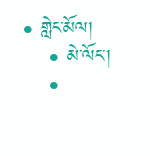• གླེང་མོལ།
    • མེ་ལོང་།
    •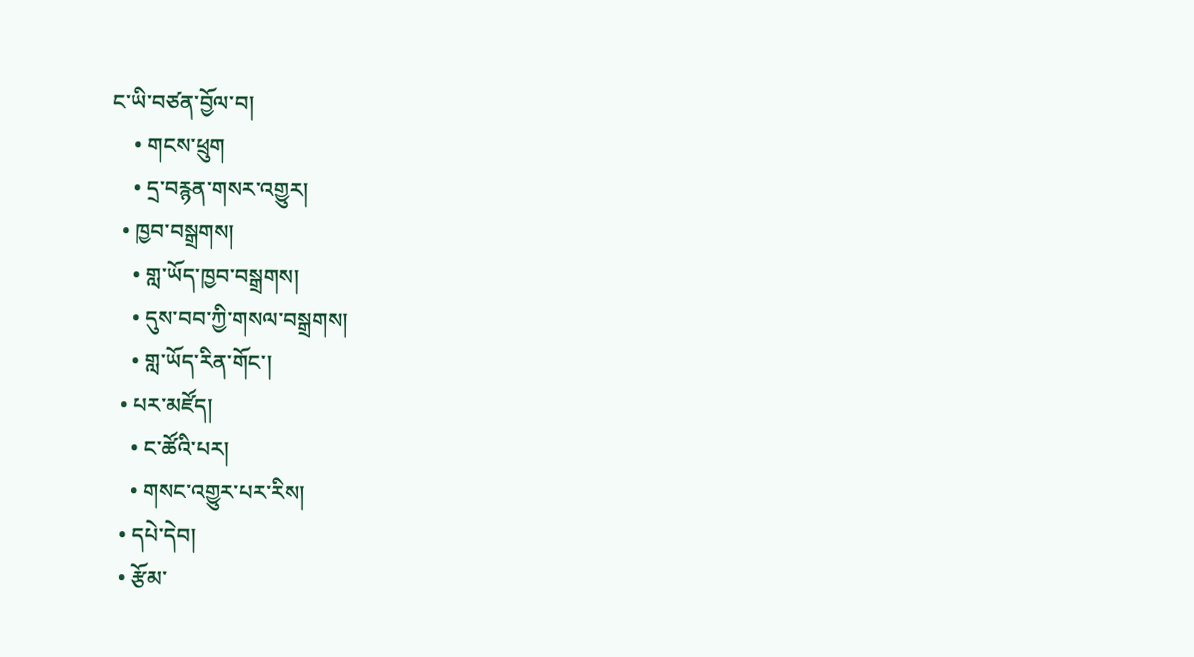ང་ཡི་བཙན་བྱོལ་བ།
    • གངས་ཕྲུག
    • དྲ་བརྙན་གསར་འགྱུར།
  • ཁྱབ་བསྒྲགས།
    • གླ་ཡོད་ཁྱབ་བསྒྲགས།
    • དུས་བབ་ཀྱི་གསལ་བསྒྲགས།
    • གླ་ཡོད་རིན་གོང་།
  • པར་མཛོད།
    • ང་ཚོའི་པར།
    • གསང་འགྱུར་པར་རིས།
  • དཔེ་དེབ།
  • རྩོམ་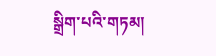སྒྲིག་པའི་གཏམ།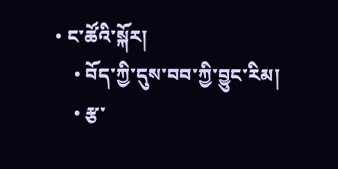• ང་ཚོའི་སྐོར།
    • བོད་ཀྱི་དུས་བབ་ཀྱི་བྱུང་རིམ།
    • རྩ་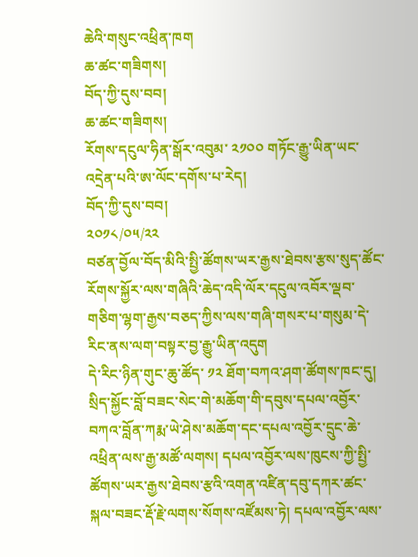ཆེའི་གསུང་འཕྲིན་ཁག
ཆ་ཚང་གཟིགས།
བོད་ཀྱི་དུས་བབ།
ཆ་ཚང་གཟིགས།
རོགས་དངུལ་ཧིན་སྒོར་འབུམ་ ༢༡༠༠ གཏོང་རྒྱུ་ཡིན་ཡང་འདྲེན་པའི་ཨ་ལོང་དགོས་པ་རེད།
བོད་ཀྱི་དུས་བབ།
༢༠༡༨/༠༥/༢༢
བཙན་བྱོལ་བོད་མིའི་སྤྱི་ཚོགས་ཡར་རྒྱས་ཐེབས་རྩས་སུད་ཚོང་རོགས་སྐྱོར་ལས་གཞིའི་ཆེད་འདི་ལོར་དངུལ་འབོར་ལྡབ་གཅིག་ལྷག་རྒྱས་བཅད་ཀྱིས་ལས་གཞི་གསར་པ་གསུམ་དེ་རིང་ནས་ལག་བསྟར་བྱ་རྒྱུ་ཡིན་འདུག
དེ་རིང་ཉིན་གུང་ཆུ་ཚོད་ ༡༢ ཐོག་བཀའ་ཤག་ཚོགས་ཁང་དུ། སྲིད་སྐྱོང་བློ་བཟང་སེང་གེ་མཆོག་གི་དབུས་དཔལ་འབྱོར་བཀའ་བློན་ཀརྨ་ཡེ་ཤེས་མཆོག་དང་དཔལ་འབྱོར་དྲུང་ཆེ་འཕྲིན་ལས་རྒྱ་མཚོ་ལགས། དཔལ་འབྱོར་ལས་ཁུངས་ཀྱི་སྤྱི་ཚོགས་ཡར་རྒྱས་ཐེབས་རྩའི་འགན་འཛིན་དབུ་དཀར་ཚང་སྐལ་བཟང་རྡོ་རྗེ་ལགས་སོགས་འཛོམས་ཏེ། དཔལ་འབྱོར་ལས་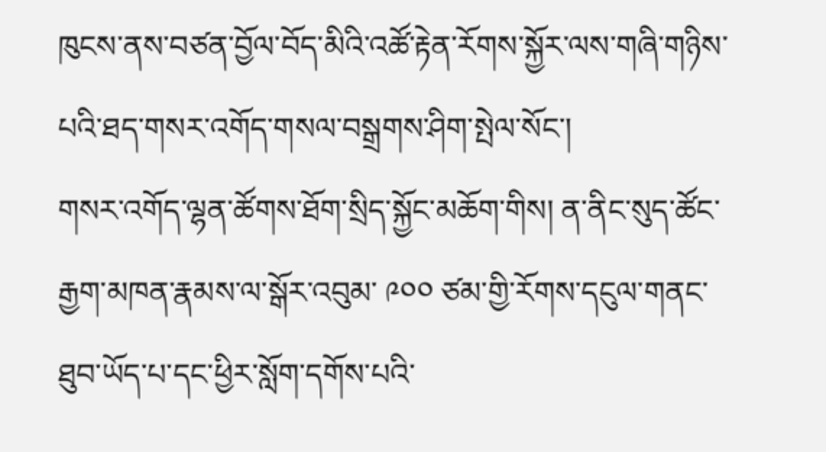ཁུངས་ནས་བཙན་བྱོལ་བོད་མིའི་འཚོ་རྟེན་རོགས་སྐྱོར་ལས་གཞི་གཉིས་པའི་ཐད་གསར་འགོད་གསལ་བསྒྲགས་ཤིག་སྤེལ་སོང་།
གསར་འགོད་ལྷན་ཚོགས་ཐོག་སྲིད་སྐྱོང་མཆོག་གིས། ན་ནིང་སུད་ཚོང་རྒྱག་མཁན་རྣམས་ལ་སྒོར་འབུམ་ ༩༠༠ ཙམ་གྱི་རོགས་དངུལ་གནང་ཐུབ་ཡོད་པ་དང་ཕྱིར་སློག་དགོས་པའི་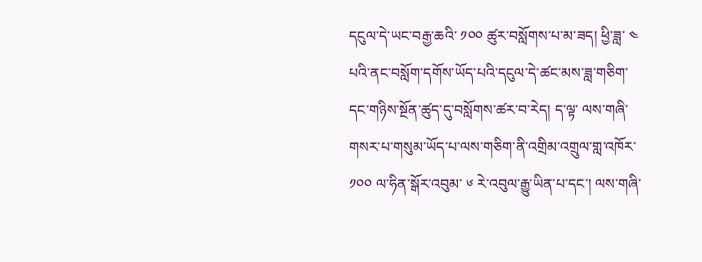དངུལ་དེ་ཡང་བརྒྱ་ཆའི་ ༡༠༠ ཚུར་བསློགས་པ་མ་ཟད། ཕྱི་ཟླ་ ༤ པའི་ནང་བསློག་དགོས་ཡོད་པའི་དངུལ་དེ་ཚང་མས་ཟླ་གཅིག་དང་གཉིས་སྔོན་ཚུད་དུ་བསློགས་ཚར་བ་རེད། ད་ལྟ་ ལས་གཞི་གསར་པ་གསུམ་ཡོད་པ་ལས་གཅིག་ནི་འགྲིམ་འགྲུལ་གླ་འཁོར་ ༡༠༠ ལ་ཧིན་སྒོར་འབུམ་ ༦ རེ་འབུལ་རྒྱུ་ཡིན་པ་དང་། ལས་གཞི་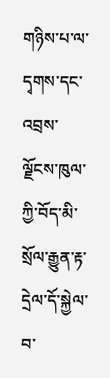གཉིས་པ་ལ་དྭགས་དང་འབྲས་ལྗོངས་ཁུལ་ཀྱི་བོད་མི་སྲོལ་རྒྱུན་རྟ་དྲེལ་དོ་སྐྱེལ་བ་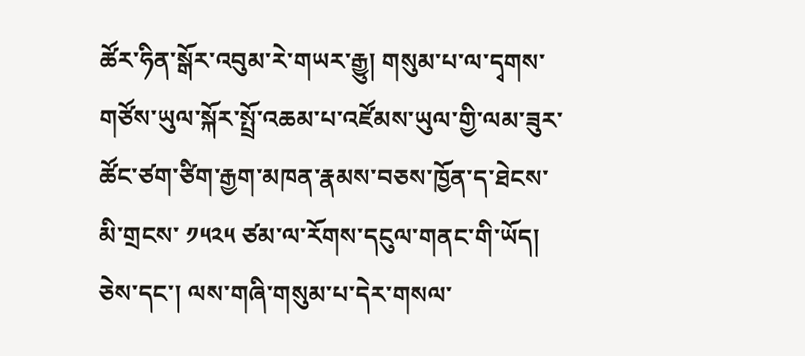ཚོར་ཧིན་སྒོར་འབུམ་རེ་གཡར་རྒྱུ། གསུམ་པ་ལ་དྭགས་གཙོས་ཡུལ་སྐོར་སྤྲོ་འཆམ་པ་འཛོམས་ཡུལ་གྱི་ལམ་ཟུར་ཚོང་ཙག་ཙིག་རྒྱག་མཁན་རྣམས་བཅས་ཁྱོན་ད་ཐེངས་མི་གྲངས་ ༡༥༢༥ ཙམ་ལ་རོགས་དངུལ་གནང་གི་ཡོད། ཅེས་དང་། ལས་གཞི་གསུམ་པ་དེར་གསལ་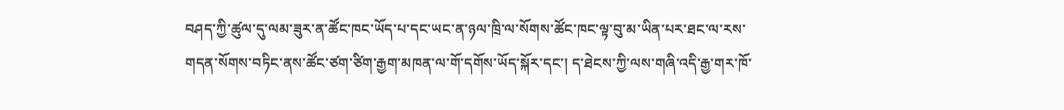བཤད་ཀྱི་ཚུལ་དུ་ལམ་ཟུར་ན་ཚོང་ཁང་ཡོད་པ་དང་ཡང་ན་ཉལ་ཁྲི་ལ་སོགས་ཚོང་ཁང་ལྟ་བུ་མ་ཡིན་པར་ཐང་ལ་རས་གདན་སོགས་བཏིང་ནས་ཚོང་ཙག་ཙིག་རྒྱག་མཁན་ལ་གོ་དགོས་ཡོད་སྐོར་དང་། ད་ཐེངས་ཀྱི་ལས་གཞི་འདི་རྒྱ་གར་ཁོ་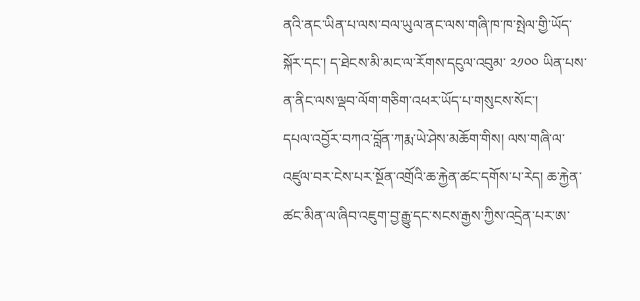ནའི་ནང་ཡིན་པ་ལས་བལ་ཡུལ་ནང་ལས་གཞི་ཁ་ཁ་སྤེལ་གྱི་ཡོད་སྐོར་དང་། ད་ཐེངས་མི་མང་ལ་རོགས་དངུལ་འབུམ་ ༢༡༠༠ ཡིན་པས་ན་ནིང་ལས་ལྡབ་ལོག་གཅིག་འཕར་ཡོད་པ་གསུངས་སོང་།
དཔལ་འབྱོར་བཀའ་བློན་ཀརྨ་ཡེ་ཤེས་མཆོག་གིས། ལས་གཞི་ལ་འཛུལ་བར་ངེས་པར་སྔོན་འགྲོའི་ཆ་རྐྱེན་ཚང་དགོས་པ་རེད། ཆ་རྐྱེན་ཚང་མིན་ལ་ཞིབ་འཇུག་བྱ་རྒྱུ་དང་སངས་རྒྱས་ཀྱིས་འདྲེན་པར་ཨ་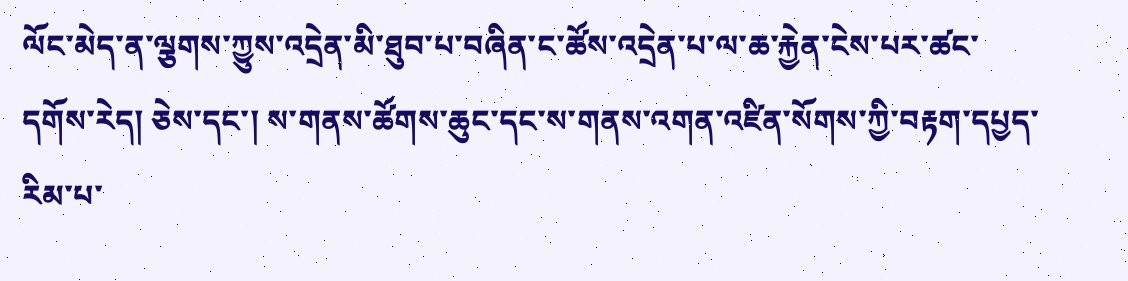ལོང་མེད་ན་ལྕགས་ཀྱུས་འདྲེན་མི་ཐུབ་པ་བཞིན་ང་ཚོས་འདྲེན་པ་ལ་ཆ་རྐྱེན་ངེས་པར་ཚང་དགོས་རེད། ཅེས་དང་། ས་གནས་ཚོགས་ཆུང་དང་ས་གནས་འགན་འཛིན་སོགས་ཀྱི་བརྟག་དཔྱད་རིམ་པ་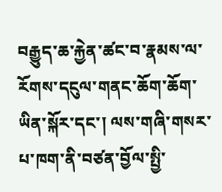བརྒྱུད་ཆ་རྐྱེན་ཚང་བ་རྣམས་ལ་རོགས་དངུལ་གནང་ཆོག་ཆོག་ཡིན་སྐོར་དང་། ལས་གཞི་གསར་པ་ཁག་ནི་བཙན་བྱོལ་སྤྱི་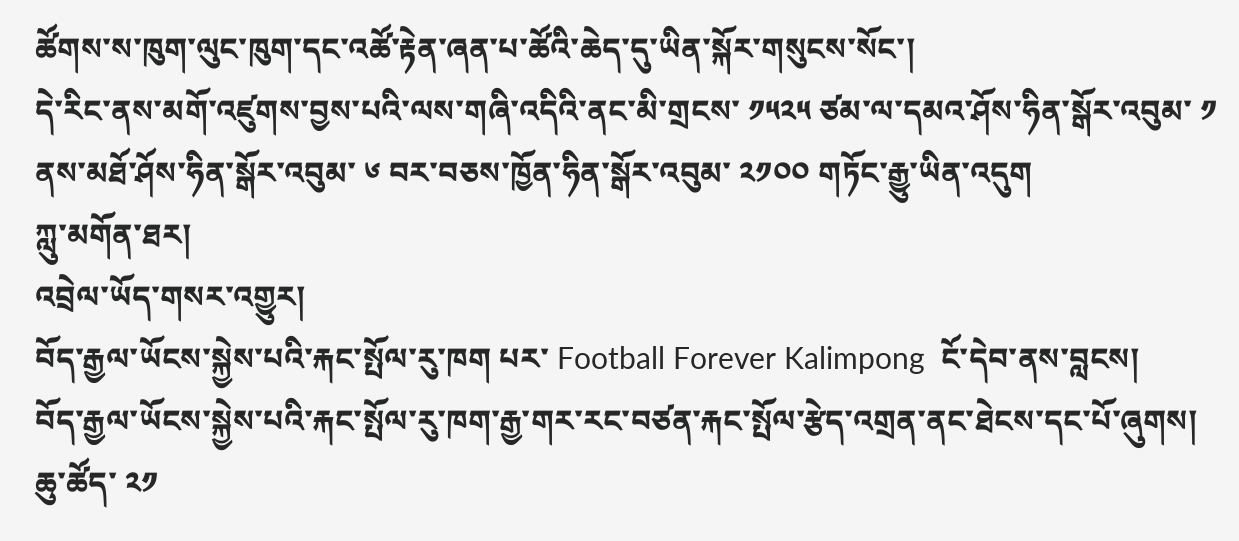ཚོགས་ས་ཁུག་ལུང་ཁུག་དང་འཚོ་རྟེན་ཞན་པ་ཚོའི་ཆེད་དུ་ཡིན་སྐོར་གསུངས་སོང་།
དེ་རིང་ནས་མགོ་འཛུགས་བྱས་པའི་ལས་གཞི་འདིའི་ནང་མི་གྲངས་ ༡༥༢༥ ཙམ་ལ་དམའ་ཤོས་ཧིན་སྒོར་འབུམ་ ༡ ནས་མཐོ་ཤོས་ཧིན་སྒོར་འབུམ་ ༦ བར་བཅས་ཁྱོན་ཧིན་སྒོར་འབུམ་ ༢༡༠༠ གཏོང་རྒྱུ་ཡིན་འདུག
ཀླུ་མགོན་ཐར།
འབྲེལ་ཡོད་གསར་འགྱུར།
བོད་རྒྱལ་ཡོངས་སྐྱེས་པའི་རྐང་སྤོལ་རུ་ཁག པར་ Football Forever Kalimpong  ངོ་དེབ་ནས་བླངས།
བོད་རྒྱལ་ཡོངས་སྐྱེས་པའི་རྐང་སྤོལ་རུ་ཁག་རྒྱ་གར་རང་བཙན་རྐང་སྤོལ་རྩེད་འགྲན་ནང་ཐེངས་དང་པོ་ཞུགས།
ཆུ་ཚོད་ ༢༡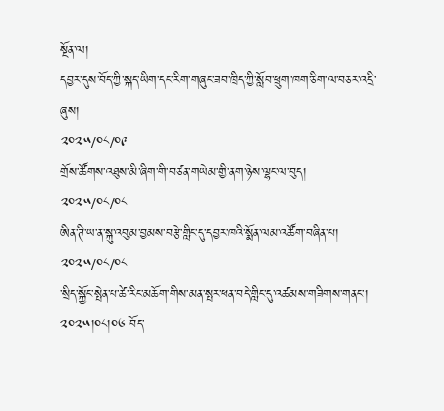སྔོན་ལ།
དབྱར་དུས་བོད་ཀྱི་སྐད་ཡིག་དང་རིག་གཞུང་ཟབ་ཁྲིད་ཀྱི་སློབ་ཕྲུག་ཁག་ཅིག་ལ་བཅར་འདྲི་ཞུས།
༢༠༢༥/༠༨/༠༩
གྲོས་ཚོགས་འཐུས་མི་ཞིག་གི་བཙན་གཡེམ་གྱི་ནག་ཉེས་ལྷང་ལ་བུད།
༢༠༢༥/༠༨/༠༨
ཨིན་ཊི་ཡ་ན་སྐུ་འབུམ་བྱམས་བརྩེ་གླིང་དུ་དབྱར་ཁའི་སྨོན་ལམ་འཚོག་བཞིན་པ།
༢༠༢༥/༠༨/༠༨
་སྲིད་སྐྱོང་སྤེན་པ་ཚེ་རིང་མཆོག་གིས་མན་སྤར་ཕན་བདེ་གླིང་དུ་འཚམས་གཟིགས་གནང་། ༢༠༢༥།༠༨།༠༦ བོད་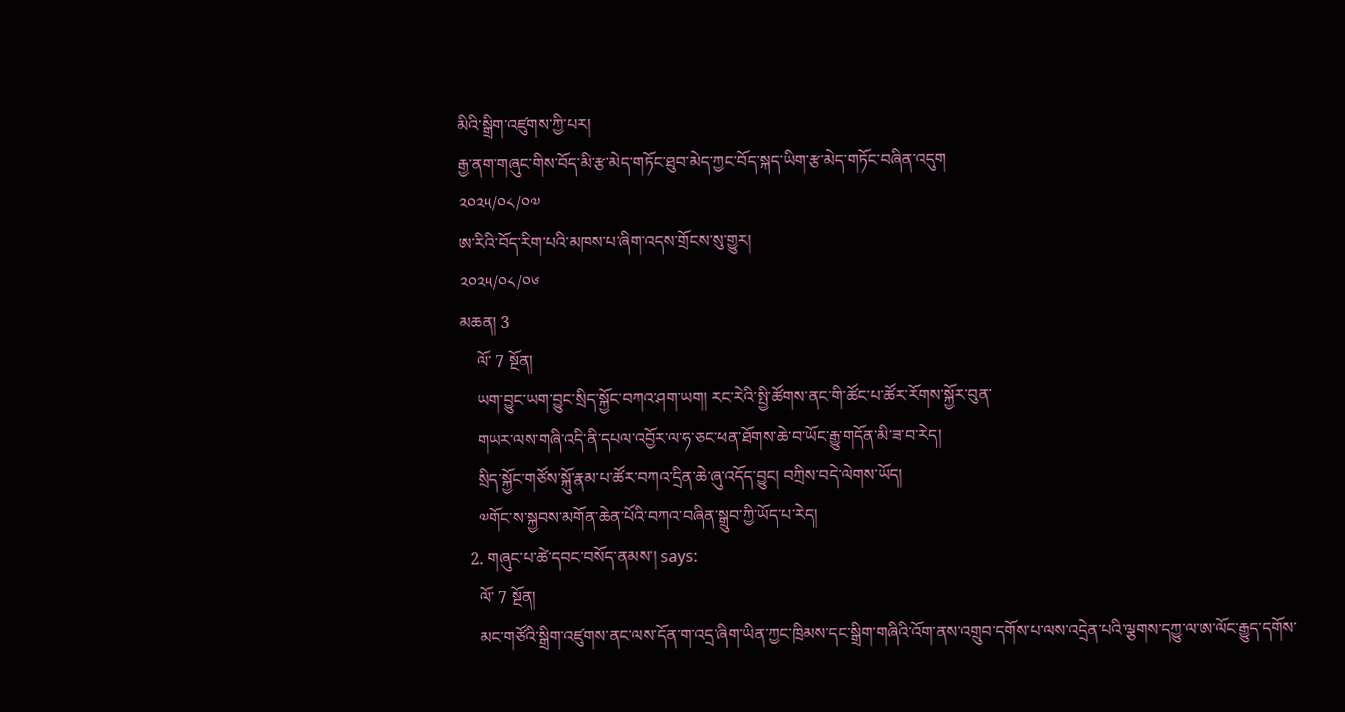མིའི་སྒྲིག་འཛུགས་ཀྱི་པར།
རྒྱ་ནག་གཞུང་གིས་བོད་མི་རྩ་མེད་གཏོང་ཐུབ་མེད་ཀྱང་བོད་སྐད་ཡིག་རྩ་མེད་གཏོང་བཞིན་འདུག
༢༠༢༥/༠༨/༠༧
ཨ་རིའི་བོད་རིག་པའི་མཁས་པ་ཞིག་འདས་གྲོངས་སུ་གྱུར།
༢༠༢༥/༠༨/༠༦
མཆན། 3
    ལོ་ 7 སྔོན།
    ཡག་བྱུང་ཡག་བྱུང་སྲིད་སྐྱོང་བཀའ་ཤག་ཡག། རང་རེའི་སྤྱི་ཚོགས་ནང་གི་ཚོང་པ་ཚོར་རོགས་སྐྱོར་བུན་
    གཡར་ལས་གཞི་འདི་ནི་དཔལ་འབྱོར་ལ་ཧ་ཅང་ཕན་ཐོགས་ཆེ་བ་ཡོང་རྒྱུ་གདོན་མི་ཟ་བ་རེད།
    སྲིད་སྐྱོང་གཙོས་སྐོུ་རྣམ་པ་ཚོར་བཀའ་དྲིན་ཆེ་ཞུ་འདོད་བྱུང། བཀྲིས་བདེ་ལེགས་ཡོད།
    ༧གོང་ས་སྐྱབས་མགོན་ཆེན་པོའི་བཀའ་བཞིན་སྒྲུབ་ཀྱི་ཡོད་པ་རེད།
  2. གཞུང་པ་ཚེ་དབང་བསོད་ནམས་། says:
    ལོ་ 7 སྔོན།
    མང་གཙོའི་སྒྲིག་འཛུགས་ནང་ལས་དོན་ག་འདྲ་ཞིག་ཡིན་ཀྱང་ཁྲིམས་དང་སྒྲིག་གཞིའི་འོག་ནས་འགྲུབ་དགོས་པ་ལས་འདྲེན་པའི་ལྕགས་དཀྱུ་ལ་ཨ་ལོང་རྒྱུད་དགོས་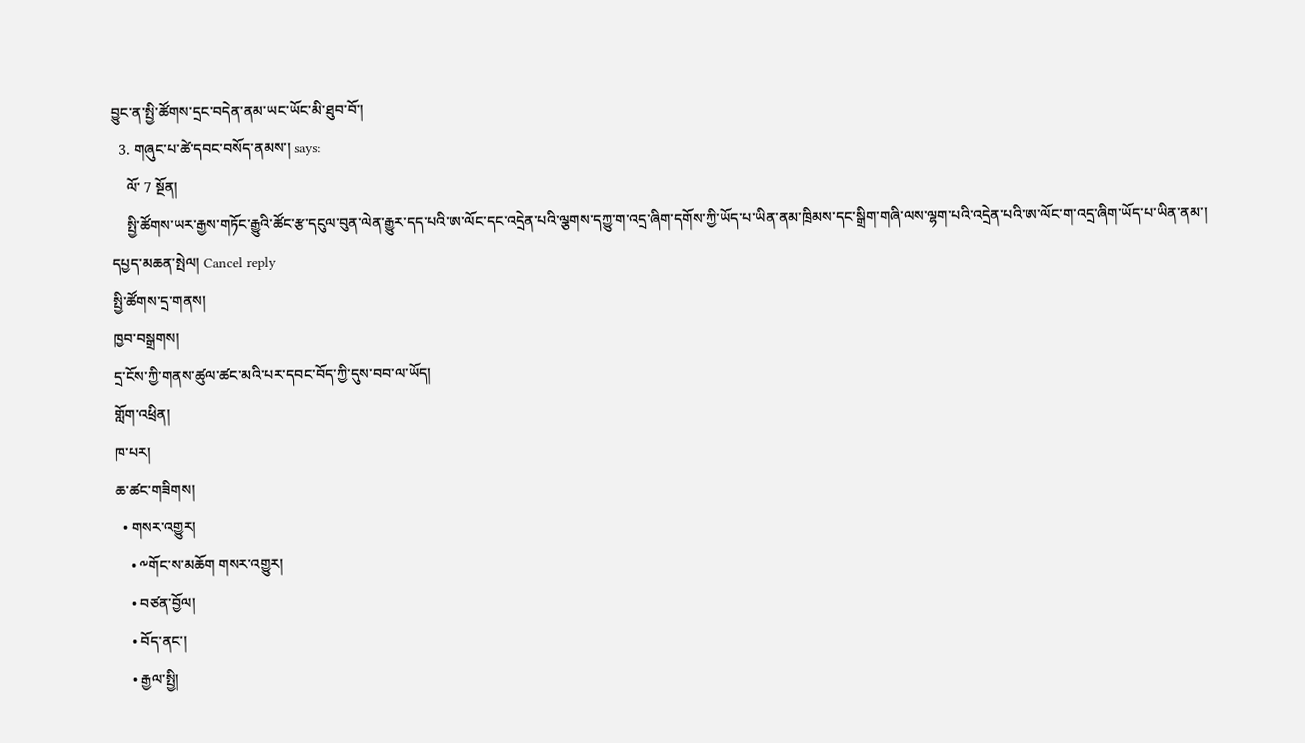བྱུང་ན་སྤྱི་ཚོགས་དྲང་བདེན་ནམ་ཡང་ཡོང་མི་ཐུབ་བོ་།
  3. གཞུང་པ་ཚེ་དབང་བསོད་ནམས་། says:
    ལོ་ 7 སྔོན།
    སྤྱི་ཚོགས་ཡར་རྒྱས་གཏོང་རྒྱུའི་ཚོང་རྩ་དངུལ་བུན་ལེན་རྒྱུར་དད་པའི་ཨ་ལོང་དང་འདྲེན་པའི་ལྕགས་དཀྱུ་ག་འདྲ་ཞིག་དགོས་ཀྱི་ཡོད་པ་ཡིན་ནམ་ཁྲིམས་དང་སྒྲིག་གཞི་ལས་ལྷག་པའི་འདྲེན་པའི་ཨ་ལོང་ག་འདྲ་ཞིག་ཡོད་པ་ཡིན་ནམ་།
དཔྱད་མཆན་སྤེལ། Cancel reply
སྤྱི་ཚོགས་དྲ་གནས།
ཁྱབ་བསྒྲགས།
དྲ་ངོས་ཀྱི་གནས་ཚུལ་ཚང་མའི་པར་དབང་བོད་ཀྱི་དུས་བབ་ལ་ཡོད།
གློག་འཕྲིན།
ཁ་པར།
ཆ་ཚང་གཟིགས།
  • གསར་འགྱུར།
    • ༸གོང་ས་མཆོག གསར་འགྱུར།
    • བཙན་བྱོལ།
    • བོད་ནང་།
    • རྒྱལ་སྤྱི།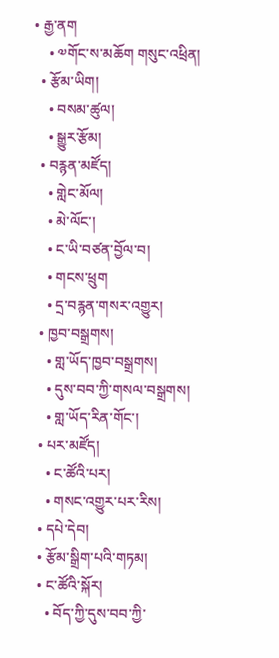• རྒྱ་ནག
    • ༧གོང་ས་མཆོག གསུང་འཕྲིན།
  • རྩོམ་ཡིག།
    • བསམ་ཚུལ།
    • སྒྱུར་རྩོམ།
  • བརྙན་མཛོད།
    • གླེང་མོལ།
    • མེ་ལོང་།
    • ང་ཡི་བཙན་བྱོལ་བ།
    • གངས་ཕྲུག
    • དྲ་བརྙན་གསར་འགྱུར།
  • ཁྱབ་བསྒྲགས།
    • གླ་ཡོད་ཁྱབ་བསྒྲགས།
    • དུས་བབ་ཀྱི་གསལ་བསྒྲགས།
    • གླ་ཡོད་རིན་གོང་།
  • པར་མཛོད།
    • ང་ཚོའི་པར།
    • གསང་འགྱུར་པར་རིས།
  • དཔེ་དེབ།
  • རྩོམ་སྒྲིག་པའི་གཏམ།
  • ང་ཚོའི་སྐོར།
    • བོད་ཀྱི་དུས་བབ་ཀྱི་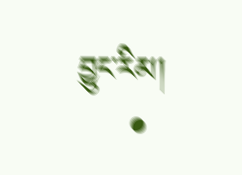བྱུང་རིམ།
    •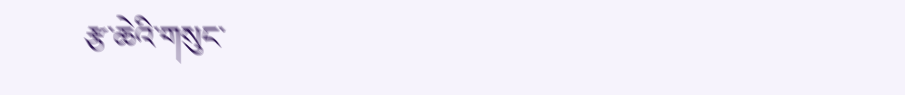རྩ་ཆེའི་གསུང་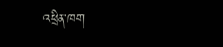འཕྲིན་ཁག